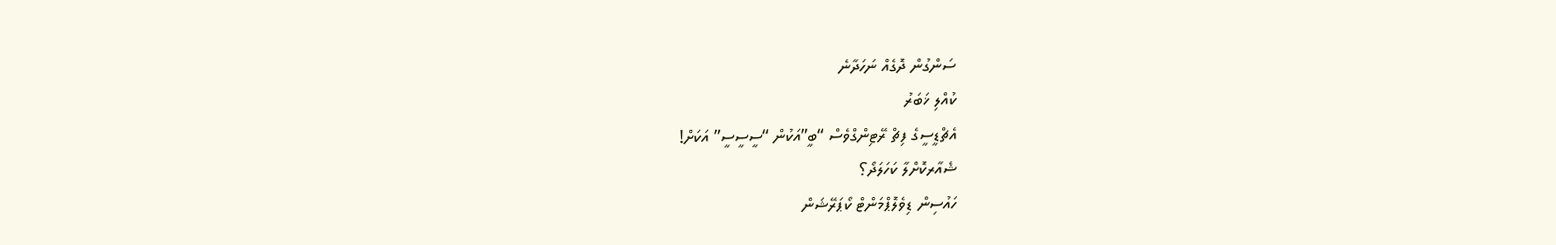ސަންގުން ދޮގެއް ނަހަދާނެ
ކުއްލި ޚަބަރު
އެޗްޑީސީގެ ފިޗް ރޭޓިންގްވެސް “ބީ”އަކުން “ސީސީސީ” އަކަށް!
ޝެއާރކޮށްލާ ކަހަލަދޯ؟
ހައުސިން ޑިވެލޮޕްމަންޓް ކޯޕަރޭޝަން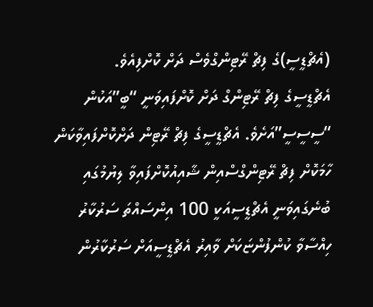(އެޗްޑީސީ)ގެ ފިޗް ރޭޓިންގްވެސް ދަށް ކޮށްފިއެވެ.
އެޗްޑީސީގެ ފިޗް ރޭޓިންގް ދަށް ކޮށްފައިވަނީ “ބީ”އަކުން “ސީސީސީ”އަށެވެ. އެޗްޑީސީގެ ފިޗް ރޭޓިން ދަށްކޮށްފައިވާކަން ހާމަކޮށް ފިޗް ރޭޓިންގްސްއިން ޝާއިއުކޮށްފައިވާ ލިޔުމުގައި ބުނެގައިވަނީ އެޗްޑީސީއަކީ 100 އިންސައްތަ ސަރުކާރު ހިއްސާވާ ކުންފުންޏަކަށް ވާއިރު އެޗްޑީސީއަށް ސަރުކާރުން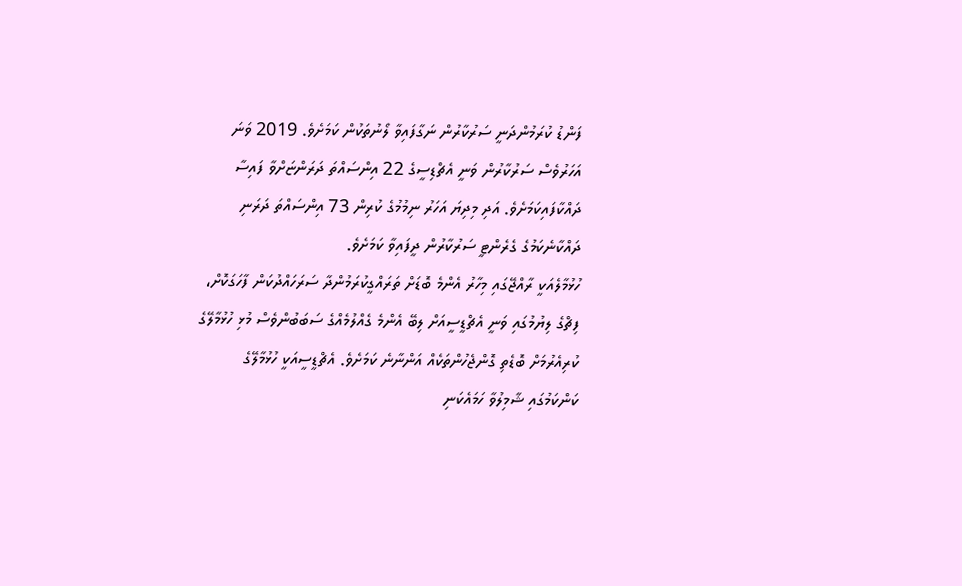ފަންޑު ކުރަމުންދަނީ ސަރުކާރުން ނަގާފައިވާ ލޯނުތަކުން ކަމަށެވެ. 2019 ވަނަ އަހަރުވެސް ސަރުކާރުން ވަނީ އެޗްޑިސީގެ 22 އިންސައްތަ ދަރަންޏަށްވާ ފައިސާ ދައްކާފައިކަމަށެވެ. އަދި މިދިޔަ އަހަރު ނިމުމުގެ ކުރިން 73 އިންސައްތަ ދަރަނި ދައްކާނެކަމުގެ ގެރެންޓީ ސަރުކާރުން ދީފައިވާ ކަމަށެވެ.
ހުޅުމާލެއަކީ ރާއްޖޭގައި މިހާރު އެންމެ ބޮޑަށް ތަރައްގީކުރަމުންދާ ސަރަހައްދުކަން ފާހަގަކޮށް، ފިޗްގެ ލިޔުމުގައި ވަނީ އެޗްޑީސީއަށް ލިބޭ އެންމެ ގެއްލުމެއްގެ ސަބަބުންވެސް މުޅި ހުޅުމާލޭގެ ކުރިއެރުމަށް ބޮޑެތި ގޮންޖެހުންތަކެއް އަންނާނެ ކަމަށެވެ. އެޗްޑީސީއަކީ ހުޅުމާލޭގެ ކަންކަމުގައި ޝާމިލުވާ ހަމައެކަނި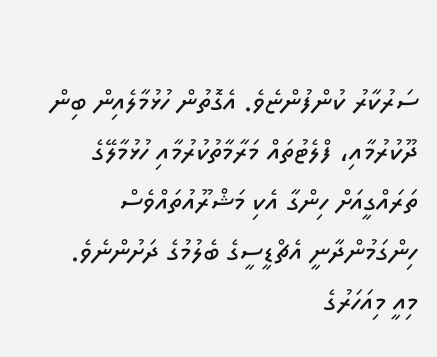ސަރުކާރު ކުންފުންޏެވެ. އެގޮތުން ހުޅުމާލެއިން ބިން ދޫކުރުމާއި، ފްލެޓުތައް މަރާމާތުކުރުމާއި ހުޅުމާލޭގެ ތަރައްގީއަށް ހިންގާ އެކި މަޝްރޫއުތައްވެސް ހިންގަމުންދާނީ އެޗްޑީސީގެ ބެލުމުގެ ދަށުންނެވެ.
މިއީ މިއަހަރުގެ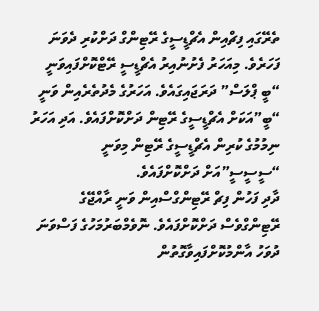ތެރޭގައި ފިޗްއިން އެޗްޑީސީގެ ރޭޓިންގް ދަށްކުރި ދެވަނަ ފަހަރެވެ. މިއަހަރު ފެށުނުއިރު އެޗްޑީސީ ރޭޓްކޮށްފައިވަނީ “ބީ ޕްލަސް” ދަރަޖައިގައެވެ. އަހަރުގެ މެދުތެރެއިން ވަނީ “ބީ”އަކަށް އެޗްޑީސީގެ ރޭޓިން ދަށްކޮށްފައެވެ. އަދި އަހަރު ނިމުމުގެ ކުރިން އެޗްޑީސީގެ ރޭޓިން މިވަނީ “ސީސީސީ”އަށް ދަށްކޮށްފައެވެ.
ދާދި ފަހުން ފިޗް ރޭޓިންގްސްއިން ވަނީ ރާއްޖޭގެ ރޭޓިންގްވެސް ދަށްކޮށްފައެވެ. ނޮވެމްބަރުމަހުގެ ފަސްވަނަ ދުވަހު އާންމުކޮށްފައިވާގޮތުން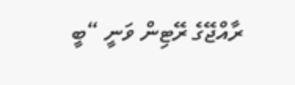ރާއްޖޭގެ ރޭޓިން ވަނީ “ބީ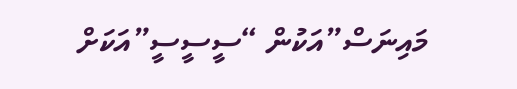މައިނަސް”އަކުން “ސީސީސީ”އަކަށް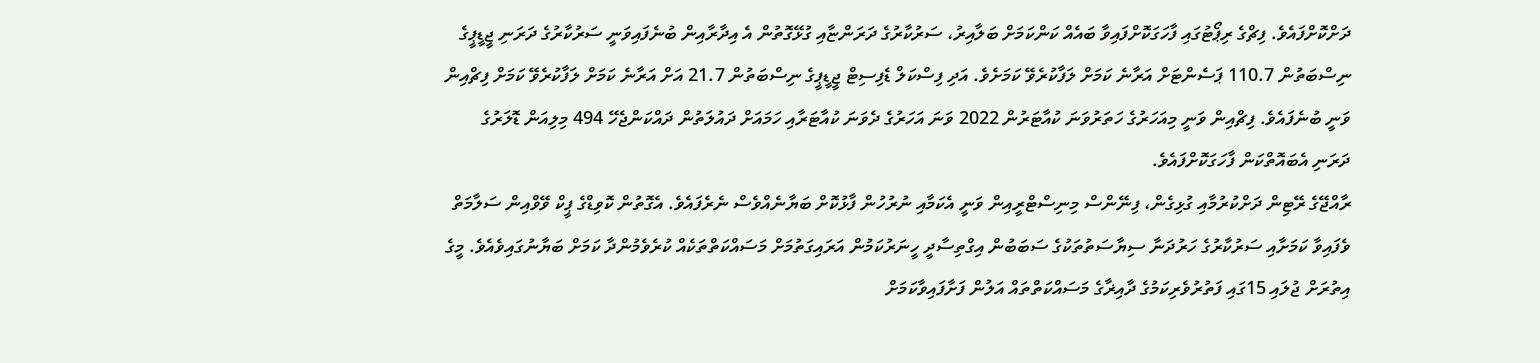ދަށްކޮށްފައެވެ. ފިޗްގެ ރިޕޯޓުގައި ފާހަގަކޮށްފައިވާ ބައެއް ކަންކަމަށް ބަލާއިރު، ސަރުކާރުގެ ދަރަންޏާއި ގުޅޭގޮތުން އެ އިދާރާއިން ބުނެފައިވަނީ ސަރުކާރުގެ ދަރަނި ޖީޑީޕީގެ ނިސްބަތުން 110.7 ޕަސެންޓަށް އަރާނެ ކަމަށް ލަފާކުރެވޭ ކަމަށެވެ. އަދި ފިސްކަލް ޑެފިސިޓް ޖީޑީޕީގެ ނިސްބަތުން 21.7 އަށް އަރާނެ ކަމަށް ލަފާކުރެވޭ ކަމަށް ފިޗްއިން ވަނީ ބުނެފައެވެ. ފިޗްއިން ވަނީ މިއަހަރުގެ ހަތަރުވަނަ ކުއާޓަރުން 2022 ވަނަ އަހަރުގެ ދެވަނަ ކުއާޓަރާއި ހަމައަށް ދައުލަތުން ދައްކަންޖެހޭ 494 މިލިއަން ޑޮލަރުގެ ދަރަނި އެބައޮތްކަން ފާހަގަކޮށްފައެވެ.
ރާއްޖޭގެ ރޭޓިން ދަށްކުރުމާއި ގުޅިގެން، ފިނޭންސް މިނިސްޓްރީއިން ވަނީ އެކަމާއި ނުރުހުން ފާޅުކޮށް ބަޔާނެއްވެސް ނެރެފައެވެ. އެގޮތުން ކޮވިޑްގެ ޕީކް ވޭވްއިން ސަލާމަތް ވެފައިވާ ކަމަށާއި ސަރުކާރުގެ ހަރުދަނާ ސިޔާސަތުތަކުގެ ސަބަބުން އިގްތިސާދީ ހީނަރުކަމުން އަރައިގަތުމަށް މަސައްކަތްތަކެއް ކުރެވެމުންދާ ކަމަށް ބަޔާނުގައިވެއެވެ. މީގެ އިތުރަށް ޖުލައި 15ގައި ފަތުރުވެރިކަމުގެ ދާއިޜާގެ މަސައްކަތްތައް އަލުން ފަށާފައިވާކަމަށް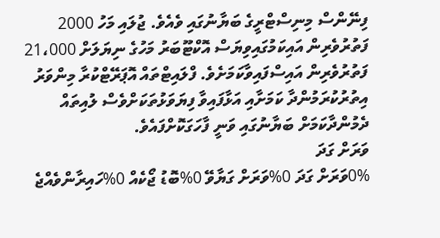ފިނޭންސް މިނިސްޓްރީގެ ބަޔާނުގައި ވެއެވެ. ޖުލައި މަހު 2000 ފަތުރުވެރިން އައިކަމުގައިވިޔަސް އޮކްޓޫބަރު މަހުގެ ނިޔަލަށް 21،000 ފަތުރުވެރިން އައިސްފައިވާކަމަށެވެ. ފްލައިޓްތައް އޮޕަރޭޓްކުރާ މިންވަރު އިތުރުކުރަމުންދާ ކަމަށާއި އަޅާފައިވާ ފިޔަވަޅުތަކަށްވެސް ލުއިތައް ދެމުންދާކަމަށް ބަޔާނުގައި ވަނީ ފާހަގަކޮށްފައެވެ.
ވަރަށް ގަދަ
0%ވަރަށް ގަދަ 0%ވަރަށް ގަޔާވޭ 0%ބޮޑު ޖޯކެއް 0%ހައިރާންވެއްޖެ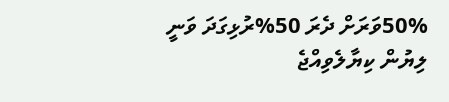50%ވަރަށް ދެރަ 50%ރުޅިގަދަ ވަނީ
ލިޔުން ކިޔާލެވިއްޖެ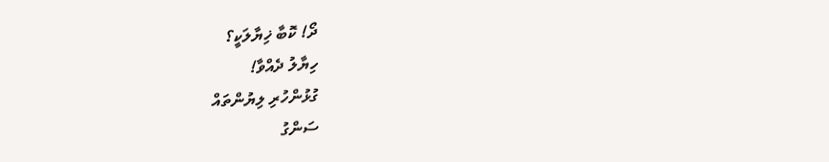ދޯ! ކޮބާ ޚިޔާލަކީ؟
ހިޔާލު ދެއްވާ!
ގުޅުންހުރި ލިޔުންތައް
ސަންގު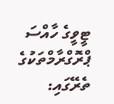ޓީވީގެ ހާއްސަ ޕްރޮގްރާމްތަކުގެ ތެރޭގައި: